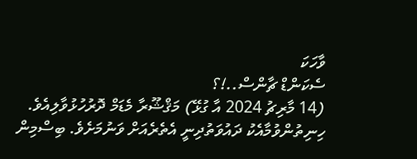ވާހަކަ
ސެކަންޑް ޗާންސް..!؟
(14 މާރިޗު 2024 އާ ގުޅޭ) މަޤްޝޫރާ މެޑަމް ދޮރުހުޅުވާލިއެވެ. ހިނިތުންވުމާއެކު ދައުވަތުދިނީ އެތެރެއަށް ވަނުމަށެވެ. ބިސްމިން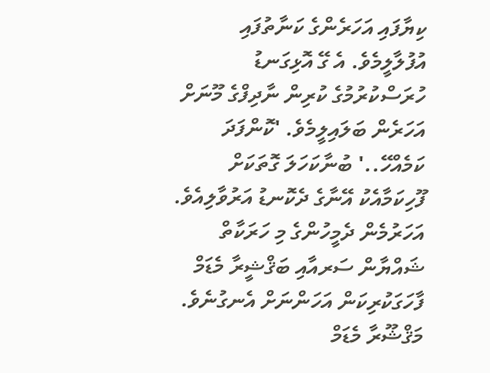ކިޔާފައި އަހަރެންގެ ކަނާތުފައި އުފުލާލީމެވެ. އެ ގޭ އޮޅިގަނޑު ހުރަސްކުރުމުގެ ކުރިން ނާދިފްގެ މޫނަށް އަހަރެން ބަލައިލީމެވެ. 'ކޮންފަދަ ކަމެއްހޭ..' ބުނާކަހަލަ ގޮތަކަށް ފޫހިކަމާއެކު އޭނާގެ ދެކޮނޑު އަރުވާލިއެވެ. އަހަރުމެން ދެމީހުންގެ މި ހަރަކާތް ޝައްޔާން ސަރއާއި ބަޤްޝީރާ މެޑަމް ފާހަގަކުރިކަން އަހަންނަށް އެނގުނެވެ.
މަޤްޝޫރާ މެޑަމް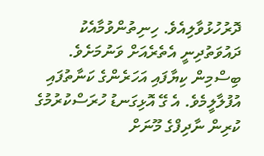ދޮރުހުޅުވާލިއެވެ. ހިނިތުންވުމާއެކު ދައުވަތުދިނީ އެތެރެއަށް ވަނުމަށެވެ. ބިސްމިން ކިޔާފައި އަހަރެންގެ ކަނާތުފައި އުފުލާލީމެވެ. އެ ގޭ އޮޅިގަނޑު ހުރަސްކުރުމުގެ ކުރިން ނާދިފްގެ މޫނަށް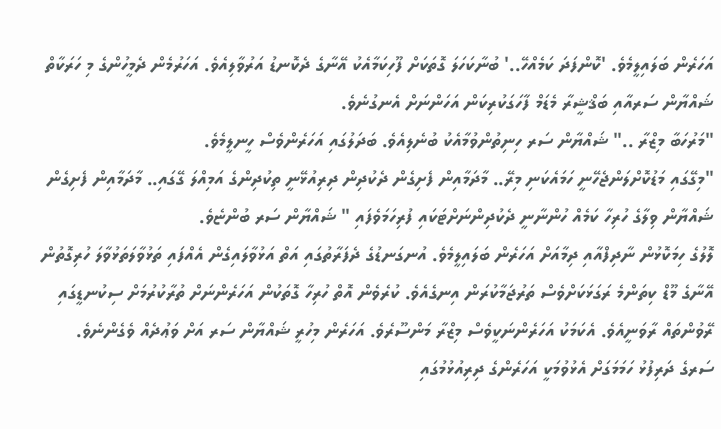އަހަރެން ބަލައިލީމެވެ. 'ކޮންފަދަ ކަމެއްހޭ..' ބުނާކަހަލަ ގޮތަކަށް ފޫހިކަމާއެކު އޭނާގެ ދެކޮނޑު އަރުވާލިއެވެ. އަހަރުމެން ދެމީހުންގެ މި ހަރަކާތް ޝައްޔާން ސަރއާއި ބަޤްޝީރާ މެޑަމް ފާހަގަކުރިކަން އަހަންނަށް އެނގުނެވެ.
"މަރުހަބާ މިޒްރާ .." ޝައްޔާން ސަރ ހިނިތުންވުމާއެކު ބުނެލިއެވެ. ބަދަލުގައި އަހަރެންވެސް ހީނލީމެވެ.
"މިގޭގައި މަޑުކޮށްލަންޖެހޭނީ ހަމައެކަނި މިރޭ.. މާދަމާއިން ފެށިގެން ދެކުދިން ދިރިއުޅޭނީ ތިކުދިންގެ އަމިއްލަ ގޭގައި.. މާދަމާއިން ފެށިގެން ޝައްޔާން ވިލާގެ ހުރިހާ ކަމެއް ހުންނާނީ ދެކުދިންނަށްޓަކައި ފުރިހަމަވެފައި " ޝައްޔާން ސަރ ބުންޏެވެ.
ލޮލުގެ ހިމަކޮޅުން ނާދިފްއާއި ދިމާއަށް އަހަރެން ބަލައިލީމެވެ. އުނގަނޑުގެ ދެފަރާތުގައި އަތް އަޅުވާލައިގެން އެއްފައި ތަޅުވާލަތަޅުވާލަ ހުރިގޮތުން އޭނާގެ މޫޑް ކިތަންމެ ރަގަޅަކަށްވެސް ތަރުޖަމާކުރަން އިނގެއެވެ. ކުރެވެން އޮތް ހުރިހާ ގޮތަކުން އަހަރެންނަށް ތުރާކުރުމަށް ސިކުނޑީގައި ރޭވުންތައް ރާވަނީއެވެ. އެކަމަކު އަހަރެންނަކީވެސް މިޒްރާ މަންސޫރެވެ. އަހަރެން މިހުރީ ޝައްޔާން ސަރ އަށް ވަޢުދެއް ވެގެންނެވެ. ސަރގެ ދަރިފުޅު ހަމަމަގަށް އެޅުވުމަކީ އަހަރެންގެ ދިރިއުޅުމުގައި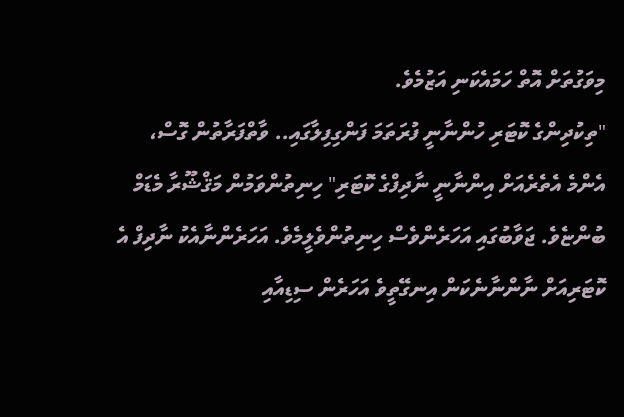މިވަގުތަށް އޮތް ހަމައެކަނި އަޒުމެވެ.
"ތިކުދިންގެ ކޮޓަރި ހުންނާނީ ފުރަތަމަ ފަންގިފިލާގައި.. ވާތްފަރާތުން ގޮސް، އެންމެ އެތެރެއަށް އިންނާނީ ނާދިފްގެ ކޮޓަރި" ހިނިތުންވަމުން މަޤްޝޫރާ މެޑަމް ބުންޏެވެ. ޖަވާބުގައި އަހަރެންވެސް ހިނިތުންވެލީމެވެ. އަހަރެންނާއެކު ނާދިފް އެ ކޮޓަރިއަށް ނާންނާނެކަން އިނގޭތީވެ އަހަރެން ސިޑިއާއި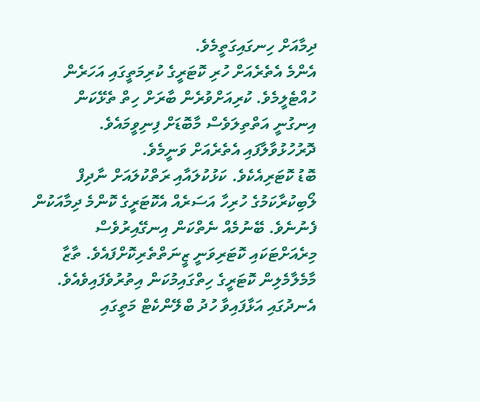ދިމާއަށް ހިނގައިގަތީމެވެ.
އެންމެ އެތެރެއަށް ހުރި ކޮޓަރީގެ ކުރިމަތީގައި އަހަރެން ހުއްޓެލީމެވެ. ކުރިއަށްވުރެން ބާރަށް ހިތް ތެޅޭކަން އިނގުނީ އަތްތިލަވެސް މާބޮޑަށް ފިނިވީމައެވެ.
ދޮރުހުޅުވާލާފައި އެތެރެއަށް ވަނީމެވެ.
ބޮޑު ކޮޓަރިއެކެވެ. ކަޅުކުލައާއި ރަތްކުލައަށް ނާދިފް ލޯބިކުރާކަމުގެ ހުރިހާ އަސަރެއް އެކޮޓަރީގެ ކޮންމެ ދިމާއަކުން ފެނުނެވެ. ބޭނުމެއް ނެތްކަން އިނގޭއިރުވެސް މިރެއަށްޓަކައި ކޮޓަރިވަނީ ޒީނަތްތެރިކޮށްފައެވެ. ތާޒާ މާމެލާމެލިން ކޮޓަރީގެ ހިތްގައިމުކަން އިތުރުވެފައިވެއެވެ. އެނދުގައި އަޅާފައިވާ ހުދު ބްލޭންކެޓް މަތީގައި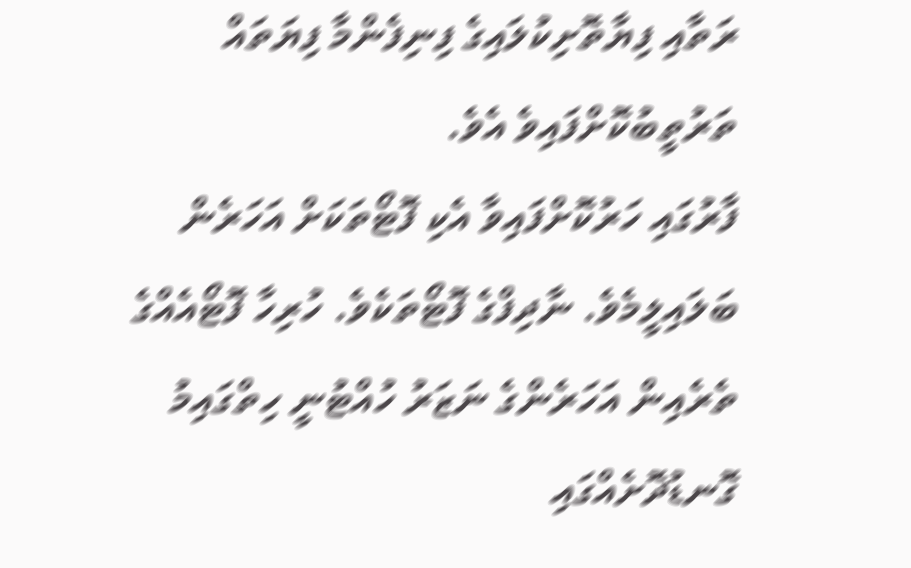ރަތާއި ފިޔާތޮށިކުލައިގެ ފިނިފެންމާ ފިޔަތައް ތަރުތީބުކޮށްފައިވެ އެވެ.
ފާރުގައި ހަރުކޮށްފައިވާ އެކި ފޮޓޯތަކަށް އަހަރެން ބަލައިލީމެވެ. ނާދިފްގެ ފޮޓޯތަކެވެ. ހުރިހާ ފޮޓޯއެއްގެ ތެރެއިން އަހަރެންގެ ނަޒަރު ހުއްޓުނީ ހިތްގައިމު ގޮނޑުދޮށެއްގައި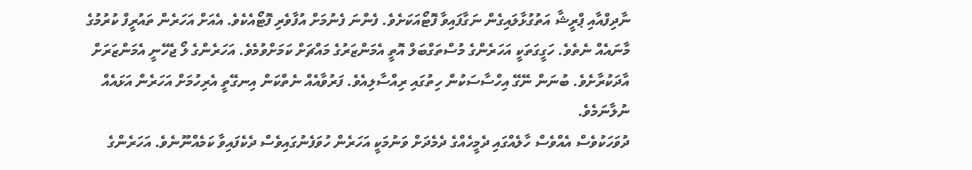ނާދިފްއާއި ޕްރީޝާ އަތުގުޅާލައިގެން ނަގާފައިވާ ފޮޓޯއަކަށެވެ. ފެންނަ ފެނުމަށް އުފާވެރި ފޮޓޯއެކެވެ. އެއަށް އަހަރެން ތައުރީފް ކުރުމުގެ މާނައެއް ނެތެވެ. ހަގީގަތަކީ އަހަރެންގެ މުސްތަގްބަލް އޮތީ އެމަންޒަރުގެ މައްޗަށް ކަމަށްވުމެވެ. އަހަރެންގެ ލޯ ޖެހޭނީ އެމަންޒަރަށް އާދަކުރާށެވެ. ބުނަން ނޭގޭ އިހްސާސަކުން ހިތުގައި ރިއްސާލިއެވެ. ފަރުވާއެއް ނެތްކަން އިނގޭތީ އެރިހުމަށް އަހަރެން އަޅައެއް ނުލާނަމެވެ.
ދުވަހަކުވެސް އެއްވެސް ހާލެއްގައި ދެމީހެއްގެ ދެމެދަށް ވަނުމަކީ އަހަރެން ހުވަފެނުގައިވެސް ދެކެފައިވާ ކަމެއްނޫނެވެ. އަހަރެންގެ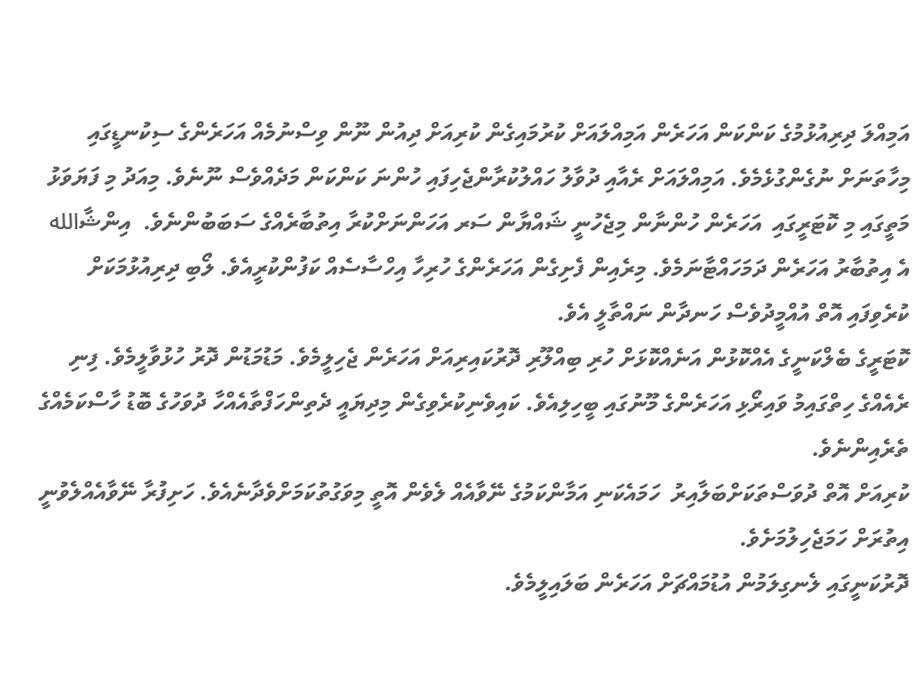އަމިއްލަ ދިރިއުޅުމުގެ ކަންކަން އަހަރެން އަމިއްލައަށް ކުރުމައިގެން ކުރިއަށް ދިއުން ނޫން ވިސްނުމެއް އަހަރެންގެ ސިކުނޑީގައި މިހާތަނަށް ނުގެންގުޅެމެވެ. އަމިއްލައަށް ރެއާއި ދުވާލު ހައްލުކުރާންޖެހިފައި ހުންނަ ކަންކަން މަދެއްވެސް ނޫނެވެ. މިއަދު މި ފަޔަވަޅު މަތީގައި މި ކޮޓަރީގައި  އަހަރެން ހުންނާން މިޖެހުނީ ޝައްޔާން ސަރ އަހަންނަށްކުރާ އިތުބާރެއްގެ ސަބަބުންނެވެ.  އިންޝާالله އެ އިތުބާރު އަހަރެން ދަމަހައްޓާނަމެވެ. މިރެއިން ފެށިގެން އަހަރެންގެ ހުރިހާ އިހްސާސެއް ކަފުންކުރީއެވެ. ލޯބި ދިރިއުޅުމަކަށް ކުރެވިފައި އޮތް އުއްމީދުވެސް ހަނދާން ނައްތާލީ އެވެ.
ކޮޓަރީގެ ބެލްކަނީގެ އެއްކޮޅުން އަނެއްކޮޅަށް ހުރި ބިއްލޫރި ދޮރުކައިރިއަށް އަހަރެން ޖެހިލީމެވެ. މަޑުމަޑުން ދޮރު ހުޅުވާލީމެވެ. ފިނި ރެއެއްގެ ހިތްގައިމު ވައިރޯޅި އަހަރެންގެ މޫނުގައި ބީހިލިއެވެ. ކައިވެނިކުރެވިގެން މިދިޔައީ ދެތިންހަފްތާއެއްހާ ދުވަހުގެ ބޮޑު ހާސްކަމެއްގެ ތެރެއިންނެވެ.
ކުރިއަށް އޮތް ދުވަސްތަކަށްބަލާއިރު  ހަމައެކަނި އަމާންކަމުގެ ނޭވާއެއް ލެވެން އޮތީ މިވަގުތުކަމަށްވެދާނެއެވެ. ހަށިފުރާ ނޭވާއެއްލެވުނީ އިތުރަށް ހަމަޖެހިލުމަށެވެ.
ދޮރުކަނީގައި ލެނގިލަމުން އުޑުމައްޗަށް އަހަރެން ބަލައިލީމެވެ.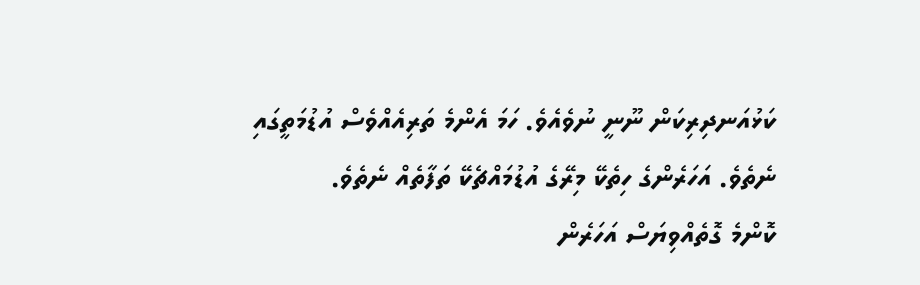ކަޅުއަނދިރިކަން ނޫނީ ނުވެއެވެ. ހަމަ އެންމެ ތަރިއެއްވެސް އުޑުމަތީގައި ނެތެވެ. އަހަރެންގެ ހިތެކޭ މިރޭގެ އުޑުމައްޗެކޭ ތަފާތެއް ނެތެވެ.
ކޮންމެ ގޮތެއްވިޔަސް އަހަރެން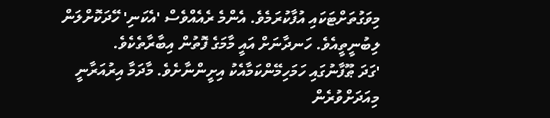މިވަގުތަށްޓަކައި އުފާކުރަމެވެ. އެންމެ ރެއެއްވެސް 'އެކަނި' ހޭދަކޮށްލަން ލިބުނީތީއެވެ. ހަނދާނަށް އައީ މާމަގެ ފޮތުން އިބާރާތެކެވެ.
'ގަދަ ޠޫފާނުގައި ހަމަހިމޭންކަމާއެކު އިށީންނާށެވެ. މާދަމާ އިރުއަރާނީ މިއަދަށްވުރެން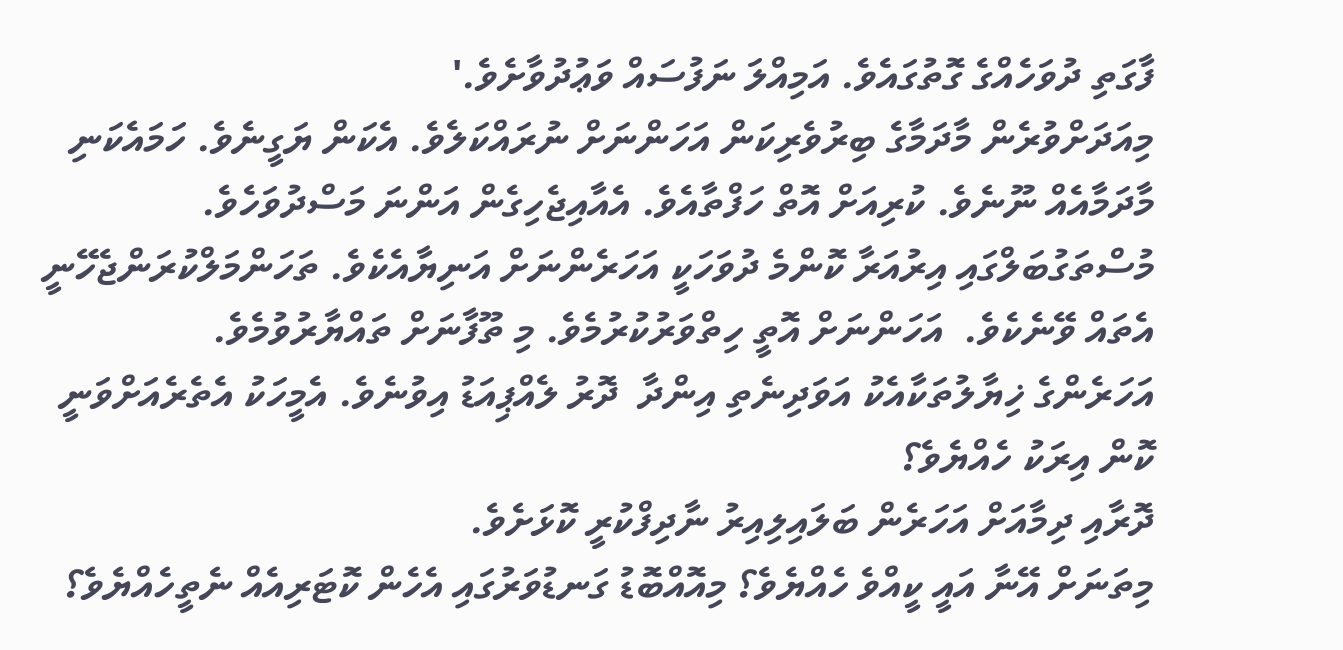ފާގަތި ދުވަހެއްގެ ގޮތުގައެވެ. އަމިއްލަ ނަފުސައް ވަޢުދުވާށެވެ.'
މިއަދަށްވުރެން މާދަމާގެ ބިރުވެރިކަން އަހަންނަށް ނުރައްކަލެވެ. އެކަން ޔަގީނެވެ. ހަމައެކަނި މާދަމާއެއް ނޫނެވެ. ކުރިއަށް އޮތް ހަފްތާއެވެ. އެއާއިޖެހިގެން އަންނަ މަސްދުވަހެވެ.  މުސްތަގުބަލްގައި އިރުއަރާ ކޮންމެ ދުވަހަކީ އަހަރެންނަށް އަނިޔާއެކެވެ. ތަހަންމަލްކުރަންޖެހޭނީ އެތައް ވޭނެކެވެ.  އަހަންނަށް އޮތީ ހިތްވަރުކުރުމެވެ. މި ތޫފާނަށް ތައްޔާރުވުމެވެ.
އަހަރެންގެ ޚިޔާލުތަކާއެކު އަވަދިނެތި އިންދާ  ދޮރު ލެއްޕިއަޑު އިވުނެވެ. އެމީހަކު އެތެރެއަށްވަނީ ކޮން އިރަކު ހެއްޔެވެ؟
ދޮރާއި ދިމާއަށް އަހަރެން ބަލައިލިއިރު ނާދިފްކުރީ ކޮޅަށެވެ.
މިތަނަށް އޭނާ އައީ ކީއްވެ ހެއްޔެވެ؟ މިއޮއްބޮޑު ގަނޑުވަރުގައި އެހެން ކޮޓަރިއެއް ނެތީހެއްޔެވެ؟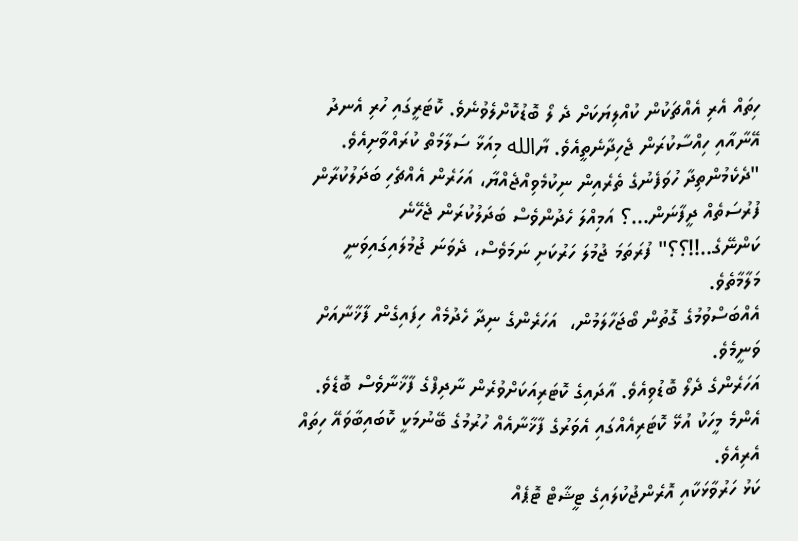ހިތައް އެރި އެއްޗަކުން ކުއްލިޔަކަށް ދެ ލޯ ބޮޑުކޮށްލެވުނެވެ. ކޮޓަރީގައި ހުރި އެނދު އޭނާއާއި ހިއްސާކުރަން ޖެހިދާނެތީއެވެ. ޔާالله މިއަޅާ ސަލާމަތް ކުރައްވާށިއެވެ.
"ދެކެމުންތިދާ ހުވަފެނުގެ ތެރެއިން ނިކުމެވިއްޖެއްޔާ، އަހަރެން އެއްޗެހި ބަދަލުކުރާން ފުރުސަތެއް ދީފާނަން...؟ އަމިއްލަ ހެދުންވެސް ބަދަލުކުރަން ޖެހޭނެ ކަންނޭގެ..!!؟؟" ފުރަތަމަ ޖުމުލަ ހަރުކަށި ނަމަވެސް، ދެވަނަ ޖުމުލައިގައިވަނީ މަލާމާތެވެ.
އެއްބަސްވުމުގެ ގޮތުން ބޯޖަހާލަމުން،  އަހަރެންގެ ނިދާ ހެދުމެއް ހިފައިގެން ފާޚާނާއަށް ވަނީމެވެ.
އަހަރެންގެ ދެލޯ ބޮޑުވިއެވެ. އާދައިގެ ކޮޓަރިއަކަށްވުރެން ނާދިފްގެ ފާޚާނާވެސް ބޮޑެވެ. އެންމެ މީހަކު އުޅޭ ކޮޓަރިއެއްގައި އެވަރުގެ ފާޚާނާއެއް ހުރުމުގެ ބޭނުމަކީ ކޮބައިބާވައޭ ހިތައް އެރިއެވެ.
ކަޅު ހަރުވާޅަކާއި އޮރެންޖުކުލައިގެ ޓީޝާޓް ޓޮޕެއް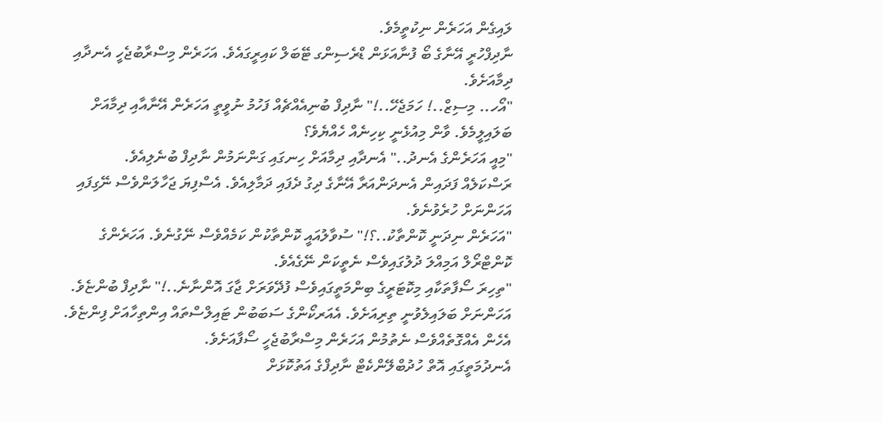ލައިގެން އަހަރެން ނިކުތީމެވެ.
ނާދިފްހުރީ އޭނާގެ ބޯ ފުނާއަޅަން ޑްރެސިންގ ޓޭބަލް ކައިރީގައެވެ. އަހަރެން މިސްރާބުޖެހީ އެނދާއި ދިމާއަށެވެ.
"އޯހ.. މިސިޒް..! ހަމަޖެހޭ..!" ނާދިފް ބުނިއެއްޗެއް ފަހުމު ނުވީތީ އަހަރެން އޭނާއާއި ދިމާއަށް ބަލައިލީމެވެ. ވާން މިއުޅެނީ ކިހިނެއް ހެއްޔެވެ؟
"މިއީ އަހަރެންގެ އެނދު.." އެނދާއި ދިމާއަށް ހިނގައި ގަންނަމުން ނާދިފް ބުނެލިއެވެ.
ރަސްކަލެއް ފަދައިން އެނދަންއަރާ އޭނާގެ ދިގު ދެފައި ދަމާލިއެވެ. އެސްފިޔަ ޖަހާލަންވެސް ނޭގިފައި އަހަންނަށް ހުރެވުނެވެ.
"އަހަރެން ނިދަނީ ކޮންތާކު..؟!" ސުވާލުއައީ ކޮންތާކުން ކަމެއްވެސް ނޭގުނެވެ. އަހަރެންގެ ކޮންޓްރޯލް އަމިއްލަ ދުލުގައިވެސް ނެތީކަން ނޭގެއެވެ.
"ތިހިރަ ސޯފާތަކާއި މިކޮޓަރީގެ ބިންމަތީގައިވެސް ފުދޭވަރަށް ޖާގަ އޮންނާނެ..!" ނާދިފް ބުންޏެވެ.
އަހަންނަށް ބަލައިލެވުނީ ތިރިއަށެވެ. އެއަރކޯންގެ ސަބަބުން ޓައިލްސްތައް އިންތިހާއަށް ފިންޏެވެ. އެހެން އެއްގޮތެއްވެސް ނެތުމުން އަހަރެން މިސްރާބުޖެހީ ސޯފާއަށެވެ.
އެނދުމަތީގައި އޮތް ހުދުބްލޭންކެޓް ނާދިފްގެ އަތުކޮޅަށް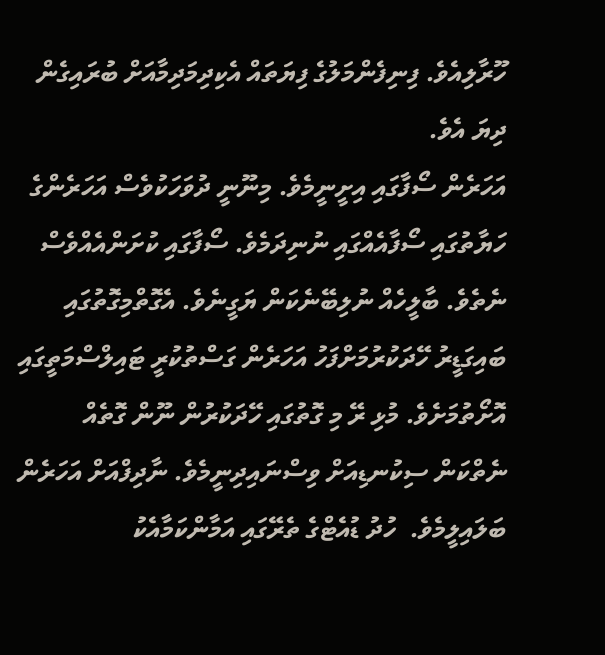ހޫރާލިއެވެ. ފިނިފެންމަލުގެ ފިޔަތައް އެކިދިމަދިމާއަށް ބުރައިގެން ދިޔަ އެވެ.
އަހަރެން ސޯފާގައި އިށީނީމެވެ. މިނޫނީ ދުވަހަކުވެސް އަހަރެންގެ ހަޔާތުގައި ސޯފާއެއްގައި ނުނިދަމެވެ. ސޯފާގައި ކުށަންއެއްވެސް ނެތެވެ. ބާލީހެއް ނުލިބޭނެކަން ޔަގީނެވެ. އެގޮތްމިގޮތުގައި ބައިގަޑީރު ހޭދަކުރުމަށްފަހު އަހަރެން ގަސްތުކުރީ ޓައިލްސްމަތީގައި އޮށޯތުމަށެވެ. މުޅި ރޭ މި ގޮތުގައި ހޭދަކުރުން ނޫން ގޮތެއް ނެތްކަން ސިކުނޑިއަށް ވިސްނައިދިނީމެވެ. ނާދިފްއަށް އަހަރެން ބަލައިލީމެވެ.  ހުދު ޑުއެޓްގެ ތެރޭގައި އަމާންކަމާއެކު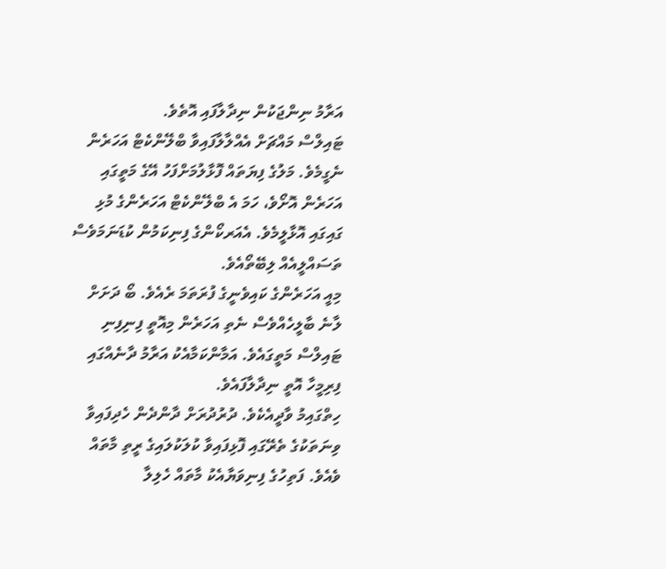އަރާމު ނިންޖަކުން ނިދާލާފައި އޮތެވެ.
ޓައިލްސް މައްޗަށް އެއްލާލާފައިވާ ބްލޭންކެޓް އަހަރެން ނެގީމެވެ. މަލުގެ ފިޔަތައް ފޮޅާލުމަށްފަހު އޭގެ މަތީގައި އަހަރެން އޮށޯވެ، ހަމަ އެ ބްލޭންކެޓް އަހަރެންގެ މުޅި ގައިގައި އޮޅާލީމެވެ. އެއަރކޯންގެ ފިނިކަމުން ކުޑަނަމަވެސް ތަސައްލީއެއް ލިބޭތޯއެވެ.
މިއީ އަހަރެންގެ ކައިވެނީގެ ފުރަތަމަ ރެއެވެ. ބޯ ދަށަށް ލާނެ ބާލީހެއްވެސް ނެތި އަހަރެން މިއޮތީ ފިނިފިނި ޓައިލްސް މަތީގައެވެ. އަމާންކަމާއެކު އަރާމު ދާނެއްގައި ފިރިމީހާ އޮތީ ނިދާލާފައެވެ.
ހިތްގައިމު ވާދީއެކެވެ. ދުރުދުރަށް ދާންދެން ހެދިފައިވާ ވިނަތަކުގެ ތެރޭގައި ފޮޅިފައިވާ ކުލަކުލައިގެ ރީތި މާތައް ވެއެވެ. ފަތިހުގެ ފިނިވަޔާއެކު މާތައް ހެލިލާ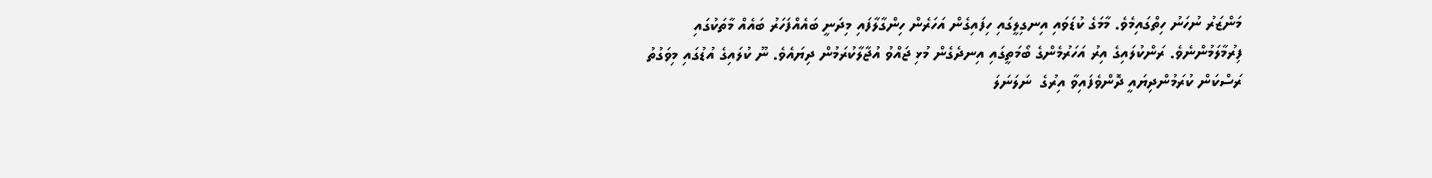މަންޒަރު ނުހަނު ހިތްގައިމެވެ. މާމަގެ ކުޑަވައި އިނގިލީގައި ހިފައިގެން އަހަރެން ހިންގާލާފައި މިދަނީ ބައެއްފަހަރު ބައެއް މާތަކުގައި  ފިރުމާލަމުންނެވެ. ރަންކުލައިގެ އިރު އަހަރުމެންގެ ބޯމަތީގައި އިނދެގެން މުޅި ޖައްވު އުޖާލާކުރަމުން ދިޔައެވެ. ނޫ ކުލައިގެ އުޑުގައި މިވަގުތު ރަސްކަން ކުރަމުންދިޔައީ ދޮންވެފައިވާ އިރުގެ  ނަލަނަލަ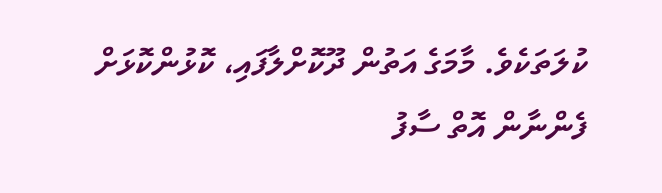ކުލަތަކެވެ. މާމަގެ އަތުން ދޫކޮށްލާފައި، ކޮޅުންކޮޅަށް ފެންނާން އޮތް ސާފު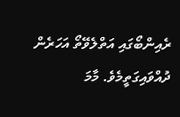ރެއިންބޯގައި އަތްލެވޭތޯ އަހަރެން ދުއްވައިގަތީމެވެ. މާމަ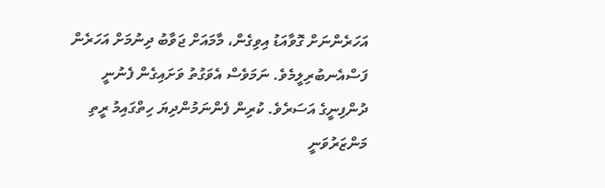އަހަރެންނަށް ގޮވާއަޑު އިވިގެން، މާމައަށް ޖަވާބު ދިނުމަށް އަހަރެން ފަސްއެނބުރިލީމެވެ. ނަމަވެސް އެވަގުތު ވަށައިގެން ފެނުނީ ދުންފިނީގެ އަސަރެވެ. ކުރިން ފެންނަމުންދިޔަ ހިތްގައިމު ރީތި މަންޒަރުވަނީ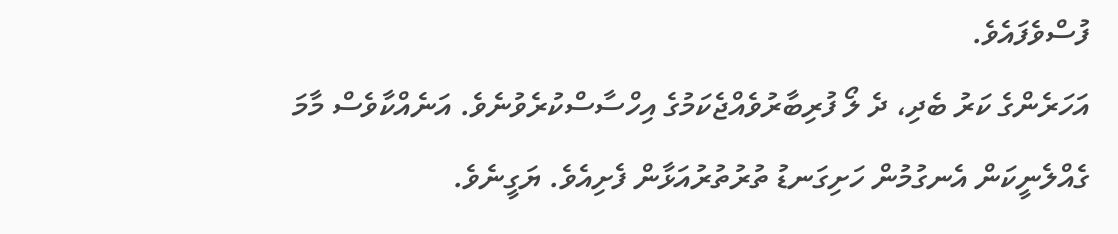ފުސްވެފައެވެ.
އަހަރެންގެ ކަރު ބެދި، ދެ ލޯ ފުރިބާރުވެއްޖެކަމުގެ އިހްސާސްކުރެވުނެވެ. އަނެއްކާވެސް މާމަ ގެއްލެނީކަން އެނގުމުން ހަށިގަނޑު ތުރުތުރުއަޅާން ފެށިއެވެ. ޔަގީނެވެ.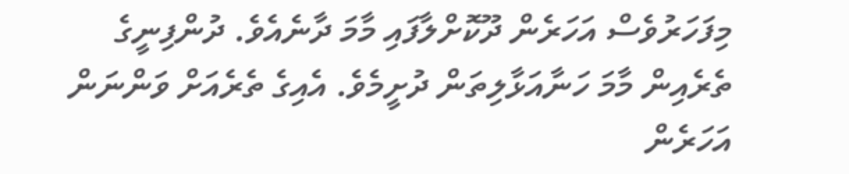މިފަހަރުވެސް އަހަރެން ދޫކޮށްލާފައި މާމަ ދާނެއެވެ. ދުންފިނީގެ ތެރެއިން މާމަ ހަނާއަޅާލިތަން ދުށީމެވެ. އެއިގެ ތެރެއަށް ވަންނަން އަހަރެން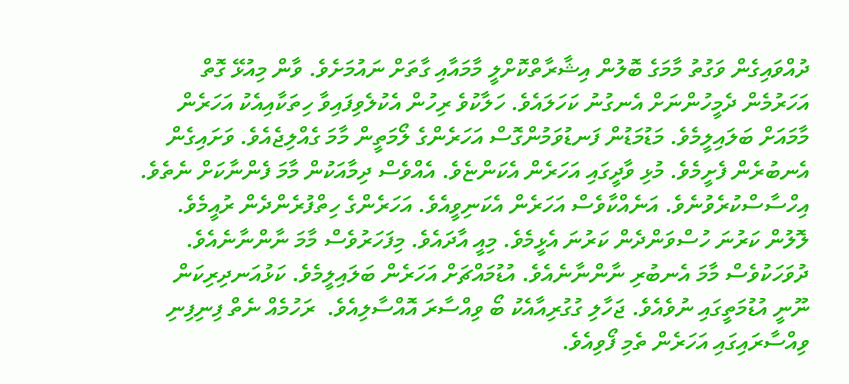ދުއްވައިގެން ވަގުތު މާމަގެ ބޮލުން އިޝާރާތްކޮށްލީ މާމައާއި ގާތަށް ނައުމަށެވެ. ވާން މިއުޅޭ ގޮތް އަހަރުމެން ދެމީހުންނަށް އެނގުނު ކަހަލައެވެ. ހަލާކުވެ ރިހުން އެކުލެވިފައިވާ ހިތަކާއިއެކު އަހަރެން މާމައަށް ބަލައިލީމެވެ. މަޑުމަޑުން ފަނޑުވަމުންގޮސް އަހަރެންގެ ލޯމަތީން މާމަ ގެއްލިޖެއެވެ. ވަށައިގެން އެނބުރެން ފެށީމެވެ. މުޅި ވާދީގައި އަހަރެން އެކަންޏެވެ. އެއްވެސް ދިމާއަކުން މާމަ ފެންނާކަށް ނެތެވެ.
އިހްސާސްކުރެވުނެވެ. އަނެއްކާވެސް އަހަރެން އެކަނިވީއެވެ. އަހަރެންގެ ހިތްފުރެންދެން ރުއީމެވެ. ލޮލުން ކަރުނަ ހުސްވަންދެން ކަރުނަ އެޅީމެވެ. މިއީ އާދައެވެ. މިފަހަރުވެސް މާމަ ނާންނާނެއެވެ. ދުވަހަކުވެސް މާމަ އެނބުރި ނާންނާނެއެވެ. އުޑުމައްޗަށް އަހަރެން ބަލައިލީމެވެ. ކަޅުއަނދިރިކަން ނޫނީ އުޑުމަތީގައި ނުވެއެވެ. ޖަހާލި ގުގުރިއާއެކު ބޯ ވިއްސާރަ އޮއްސާލިއެވެ.  ރަހުމެއް ނެތް ފިނިފިނި ވިއްސާރައިގައި އަހަރެން ތެމި ފޯވިއެވެ.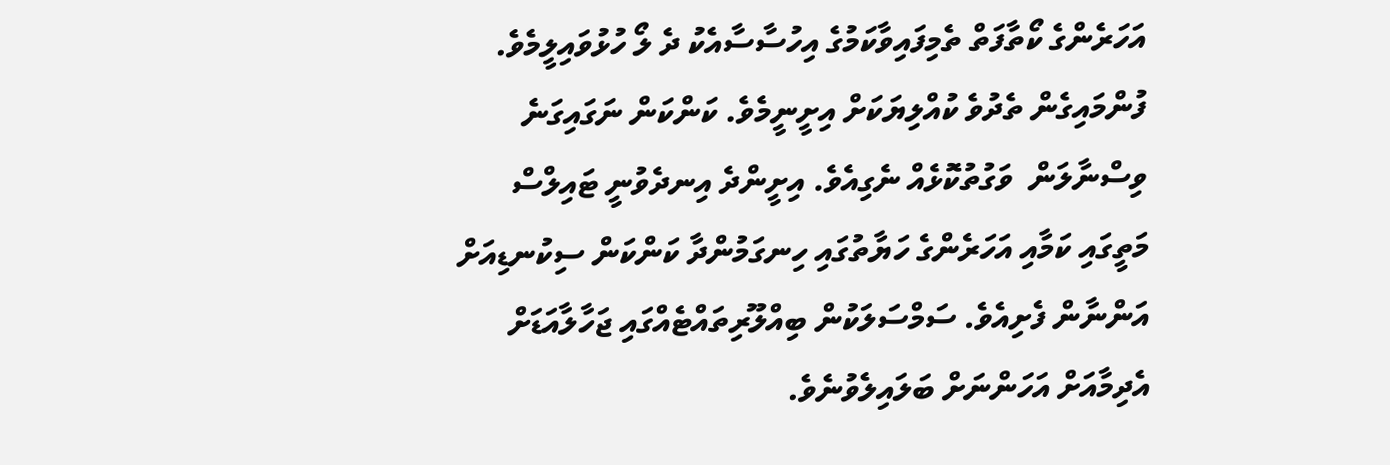އަހަރެންގެ ކޯތާފަތް ތެމިފައިވާކަމުގެ އިހުސާސާއެކު ދެ ލޯ ހުޅުވައިލީމެވެ.
ފުންމައިގެން ތެދުވެ ކުއްލިޔަކަށް އިށީނީމެވެ. ކަންކަން ނަގައިގަނެ ވިސްނާލަން  ވަގުތުކޮޅެއް ނެގިއެވެ. އިށީންދެ އިނދެވުނީ ޓައިލްސް މަތީގައި ކަމާއި އަހަރެންގެ ހަޔާތުގައި ހިނގަމުންދާ ކަންކަން ސިކުނޑިއަށް އަންނާން ފެށިއެވެ. ސަމްސަލަކުން ބިއްލޫރިތައްޓެއްގައި ޖަހާލާއަޑަށް އެދިމާއަށް އަހަންނަށް ބަލައިލެވުނެވެ.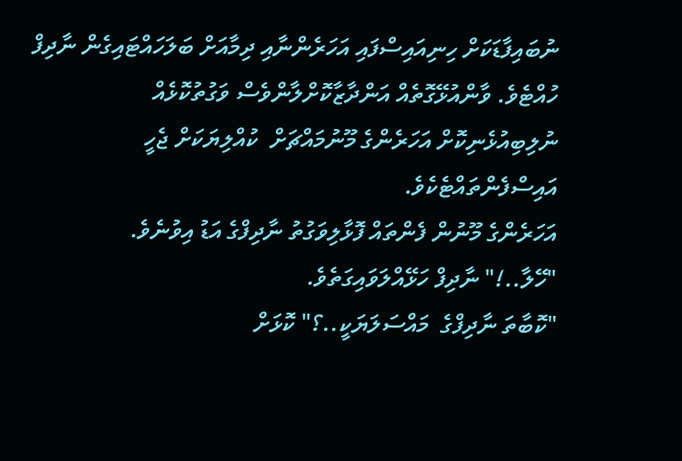ނުބައިފާޑަކަށް ހިނިއައިސްފައި އަހަރެންނާއި ދިމާއަށް ބަލަހައްޓައިގެން ނާދިފް ހުއްޓެވެ. ވާންއުޅޭގޮތެއް އަންދާޒާކޮށްލާންވެސް ވަގުތުކޮޅެއް ނުލިބިއުޅެނިކޮށް އަހަރެންގެ މޫނުމައްޗަށް  ކުއްލިޔަކަށް ޖެހީ އައިސްފެންތައްޓެކެވެ.
އަހަރެންގެ މޫނުން ފެންތައް ފޮޅާލިވަގުތު ނާދިފްގެ އަޑު އިވުނެވެ.
"ހޭލާ..!" ނާދިފް ހަޅޭއްލަވައިގަތެވެ.
"ކޮބާތަ ނާދިފްގެ  މައްސަލަޔަކީ..؟" ކޮޅަށް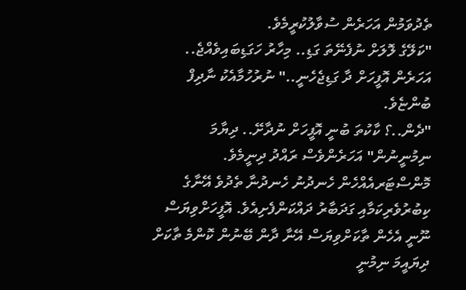ތެދުވަމުން އަހަރެން ސުވާލުކުރީމެވެ.
"ކަލޭގެ ލޮލަށް ނުފެނޭތަ ގަޑި.. މިހާރު ހަގަޑިބައިވެއްޖެ.. އަހަރެން އޮފީހަށް ދާ ގަޑިޖެހެނީ.." ނުރުހުމާއެކު ނާދިފް ބުންޏެވެ.
"ދެން..؟ ކާކުތަ ބުނީ އޮފީހަށް ނުދާށޭ.. ދިޔާމަ ނިމުނީނުން" އަހަރެންވެސް ރައްދު ދިނީމެވެ.
މޮންސްޓަރއެއްހެން ހެނދުނު ހެނދުނާ ތެދުވެ އޭނާގެ ކިބުރުވެރިކަމާއި ގަދަބާރު ދައްކަންފެށިއެވެ. އޮފީހަށްވިޔަސް ނޫނީ އެހެން ތާކަށްވިޔަސް އޭނާ ދާން ބޭނުން ކޮންމެ ތާކަށް ދިޔައީމަ ނިމުނީ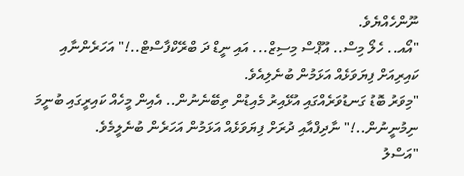ނޫންހެއްޔެވެ.
"އޯއ.. ހެލޯ މިސް.. އޫޕްސް މިސިޒް... އައި ނީޑް ދަ ބްރޭކްފާސްޓް..!" އަހަރެންނާއި ކައިރިއަށް ފިޔަވަޅެއް އަޅަމުން ބުނެލިއެވެ.
"މިވަރު ބޮޑު ގަނޑުވަރެއްގައި އުޅޭއިރު މެއިޑުން ތިބޭނެނުން.. އެއިން މީހެއް ކައިރީގައި ބުނީމަ ނިމުނީނުން..!" ނާދިފްއާއި ދުރަށް ފިޔަވަޅެއް އަޅަމުން އަހަރެން ބުނެލީމެވެ.
"އަސްލު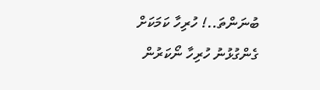ބުނަންތަ..! ހުރިހާ ކަމަކަށް ގެންގުޅުނު ހުރިހާ ނޯކަރުން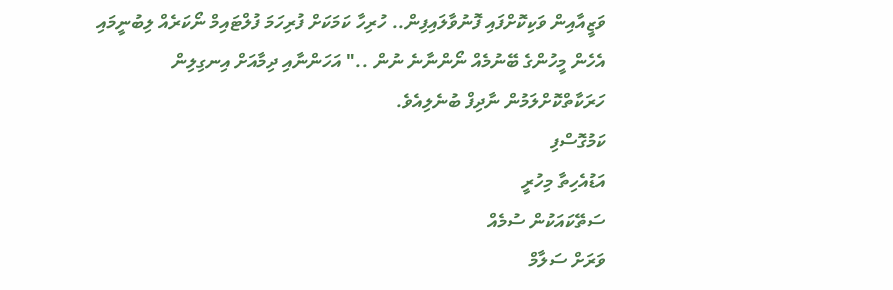ވަޒީއާއިން ވަކިކޮށްފައި ފޮނުވާލައިފިން.. ހުރިހާ ކަމަކަށް ފުރިހަމަ ފުލްޓައިމް ނޯކަރެއް ލިބުނީމައި އެހެން މީހުންގެ ބޭނުމެއް ނޯންނާނެ ނުން .." އަހަންނާއި ދިމާއަށް އިނގިލިން ހަރަކާތްކޮށްލަމުން ނާދިފް ބުނެލިއެވެ.
ކަމުގޮސްފި
އަޑުއެހިތާ މިހުރީ
ސަތޭކައަކުން ސުމެއް
ވަރަށް ސަލާމް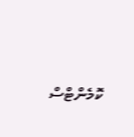ކޮމެންޓްސް